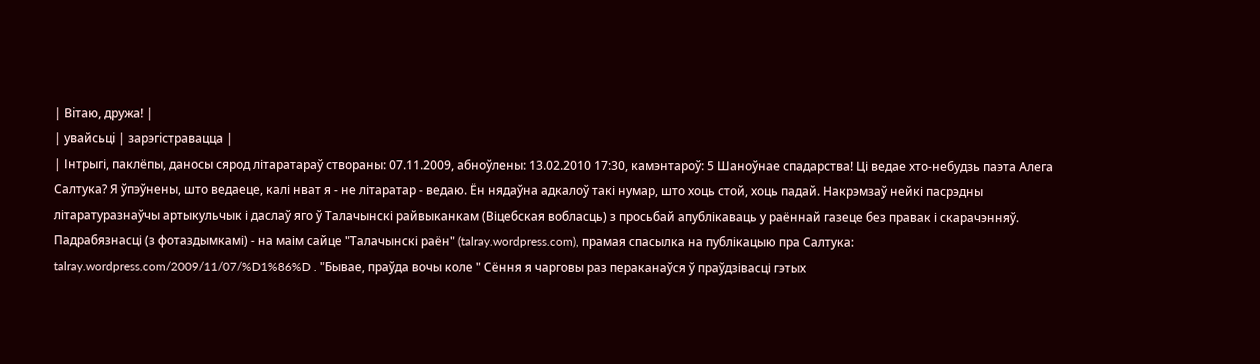| Вiтаю, дружа! |
| увайсьцi | зарэгiстравацца |
| Інтрыгі, паклёпы, даносы сярод літаратараў створаны: 07.11.2009, абноўлены: 13.02.2010 17:30, камэнтароў: 5 Шаноўнае спадарства! Ці ведае хто-небудзь паэта Алега Салтука? Я ўпэўнены, што ведаеце, калі нват я - не літаратар - ведаю. Ён нядаўна адкалоў такі нумар, што хоць стой, хоць падай. Накрэмзаў нейкі пасрэдны літаратуразнаўчы артыкульчык і даслаў яго ў Талачынскі райвыканкам (Віцебская вобласць) з просьбай апублікаваць у раённай газеце без правак і скарачэнняў. Падрабязнасці (з фотаздымкамі) - на маім сайце "Талачынскі раён" (talray.wordpress.com), прамая спасылка на публікацыю пра Салтука: talray.wordpress.com/2009/11/07/%D1%86%D . "Бывае, праўда вочы коле " Сёння я чарговы раз пераканаўся ў праўдзівасці гэтых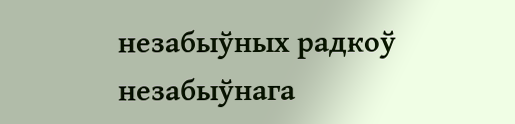незабыўных радкоў незабыўнага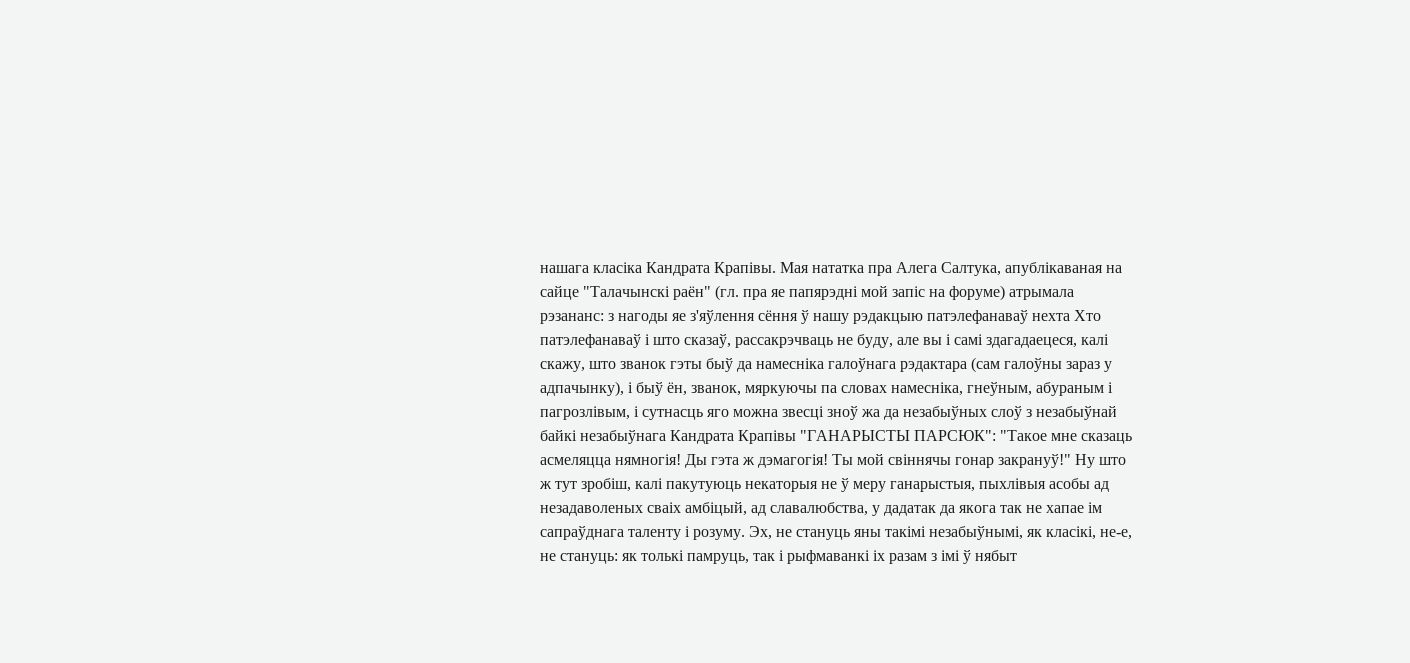нашага класіка Кандрата Крапівы. Мая нататка пра Алега Салтука, апублікаваная на сайце "Талачынскі раён" (гл. пра яе папярэдні мой запіс на форуме) атрымала рэзананс: з нагоды яе з'яўлення сёння ў нашу рэдакцыю патэлефанаваў нехта Хто патэлефанаваў і што сказаў, рассакрэчваць не буду, але вы і самі здагадаецеся, калі скажу, што званок гэты быў да намесніка галоўнага рэдактара (сам галоўны зараз у адпачынку), і быў ён, званок, мяркуючы па словах намесніка, гнеўным, абураным і пагрозлівым, і сутнасць яго можна звесці зноў жа да незабыўных слоў з незабыўнай байкі незабыўнага Кандрата Крапівы "ГАНАРЫСТЫ ПАРСЮК": "Такое мне сказаць асмеляцца нямногія! Ды гэта ж дэмагогія! Ты мой свіннячы гонар закрануў!" Ну што ж тут зробіш, калі пакутуюць некаторыя не ў меру ганарыстыя, пыхлівыя асобы ад незадаволеных сваіх амбіцый, ад славалюбства, у дадатак да якога так не хапае ім сапраўднага таленту і розуму. Эх, не стануць яны такімі незабыўнымі, як класікі, не-е, не стануць: як толькі памруць, так і рыфмаванкі іх разам з імі ў нябыт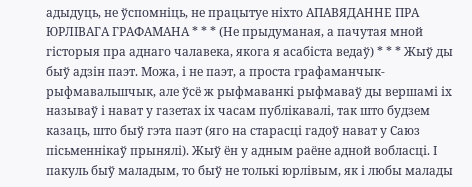адыдуць, не ўспомніць, не працытуе ніхто АПАВЯДАННЕ ПРА ЮРЛІВАГА ГРАФАМАНА * * * (Не прыдуманая, а пачутая мной гісторыя пра аднаго чалавека, якога я асабіста ведаў) * * * Жыў ды быў адзін паэт. Можа, і не паэт, а проста графаманчык-рыфмавальшчык, але ўсё ж рыфмаванкі рыфмаваў ды вершамі іх называў і нават у газетах іх часам публікавалі, так што будзем казаць, што быў гэта паэт (яго на старасці гадоў нават у Саюз пісьменнікаў прынялі). Жыў ён у адным раёне адной вобласці. І пакуль быў маладым, то быў не толькі юрлівым, як і любы малады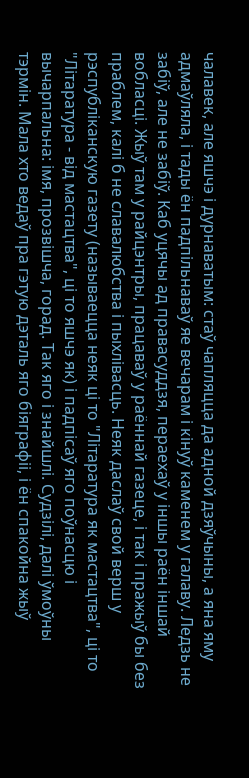чалавек, але яшчэ і дурнаватым: стаў чапляцца да адной дзяўчыны, а яна яму адмаўляла, і тады ён падпільнаваў яе вечарам і кінуў каменем у галаву. Ледзь не забіў, але не забіў. Каб уцячы ад правасуддзя, пераехаў у іншы раён іншай вобласці. Жыў там у райцэнтры, працаваў у раённай газеце, і так і пражыў бы без праблем, калі б не славалюбства і пыхлівасць. Неяк даслаў свой верш у рэспубліканскую газету (называецца неяк ці то "Літаратура як мастацтва", ці то "Літаратура - від мастацтва", ці то яшчэ як) і падпісаў яго поўнасцю і вычарпальна: імя, прозвішча, горад. Так яго і знайшлі. Судзілі, далі ўмоўны тэрмін. Мала хто ведаў пра гэтую дэталь яго біяграфіі, і ён спакойна жыў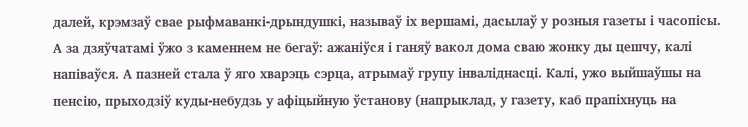далей, крэмзаў свае рыфмаванкі-дрындушкі, называў іх вершамі, дасылаў у розныя газеты і часопісы. А за дзяўчатамі ўжо з каменнем не бегаў: ажаніўся і ганяў вакол дома сваю жонку ды цешчу, калі напіваўся. А пазней стала ў яго хварэць сэрца, атрымаў групу інваліднасці. Калі, ужо выйшаўшы на пенсію, прыходзіў куды-небудзь у афіцыйную ўстанову (напрыклад, у газету, каб прапіхнуць на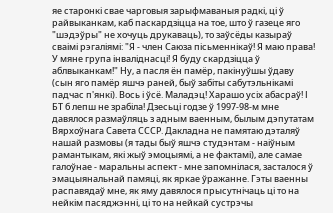яе старонкі свае чарговыя зарыфмаваныя радкі, ці ў райвыканкам, каб паскардзіцца на тое, што ў газеце яго "шэдэўры" не хочуць друкаваць), то заўсёды казыраў сваімі рэгаліямі: "Я - член Саюза пісьменнікаў! Я маю права! У мяне група інваліднасці! Я буду скардзіцца ў аблвыканкам!" Ну, а пасля ён памёр, пакінуўшы ўдаву (сын яго памёр яшчэ раней, быў забіты сабутэльнікамі падчас п'янкі). Вось і ўсё. Маладэц! Харашо усіх абасраў! І БТ б лепш не зрабіла! Дзесьці годзе ў 1997-98-м мне давялося размаўляць з адным ваенным, былым дэпутатам Вярхоўнага Савета СССР. Дакладна не памятаю дэталяў нашай размовы (я тады быў яшчэ студэнтам - наіўным рамантыкам, які жыў эмоцыямі, а не фактамі), але самае галоўнае - маральны аспект - мне запомнілася, засталося ў эмацыянальнай памяці, як яркае ўражанне. Гэты ваенны распавядаў мне, як яму давялося прысутнічаць ці то на нейкім пасяджэнні, ці то на нейкай сустрэчы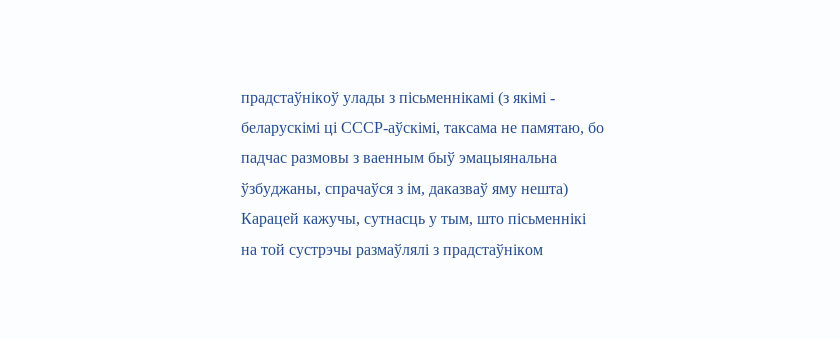прадстаўнікоў улады з пісьменнікамі (з якімі - беларускімі ці СССР-аўскімі, таксама не памятаю, бо падчас размовы з ваенным быў эмацыянальна ўзбуджаны, спрачаўся з ім, даказваў яму нешта) Карацей кажучы, сутнасць у тым, што пісьменнікі на той сустрэчы размаўлялі з прадстаўніком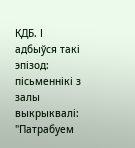КДБ. І адбыўся такі эпізод: пісьменнікі з залы выкрыквалі: "Патрабуем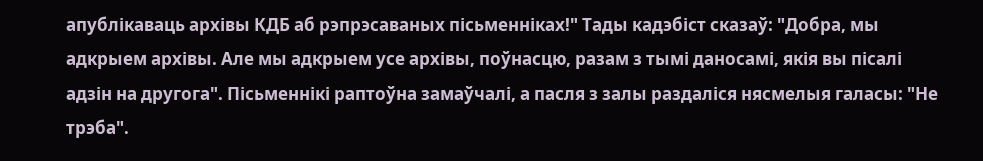апублікаваць архівы КДБ аб рэпрэсаваных пісьменніках!" Тады кадэбіст сказаў: "Добра, мы адкрыем архівы. Але мы адкрыем усе архівы, поўнасцю, разам з тымі даносамі, якія вы пісалі адзін на другога". Пісьменнікі раптоўна замаўчалі, а пасля з залы раздаліся нясмелыя галасы: "Не трэба".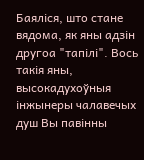Баяліся, што стане вядома, як яны адзін другоа "тапілі". Вось такія яны, высокадухоўныя інжынеры чалавечых душ Вы павiнны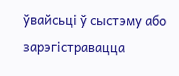ўвайсьцi ў сыстэму або зарэгiстравацца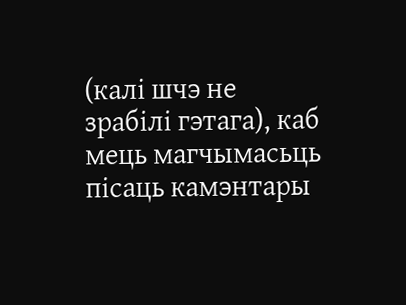(калi шчэ не зрабiлi гэтага), каб мець магчымасьць пiсаць камэнтары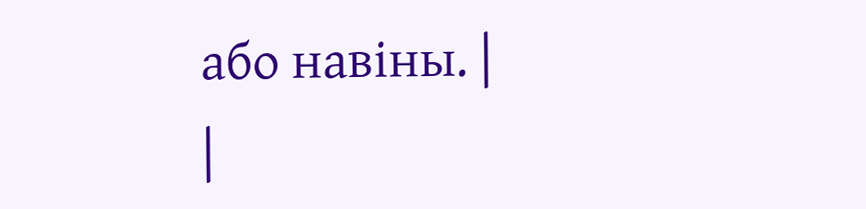або навiны. |
|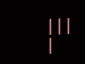|||
|